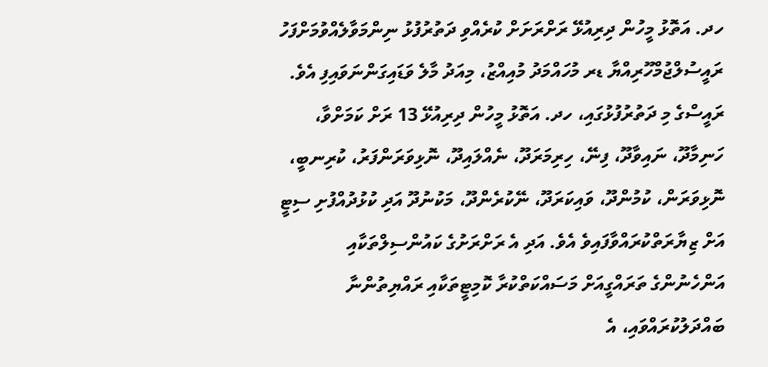ހދ. އަތޮޅު މީހުން ދިރިއުޅޭ ރަށްރަށަށް ކުރެއްވި ދަތުރުފުޅު ނިންމަވާލެއްވުމަށްފަހު ރައީސުލްޖުމްހޫރިއްޔާ ޑރ މުހައްމަދު މުއިއްޒު، މިއަދު މާލެ ވަޑައިގަންނަވައިފި އެވެ.
ރައީސްގެ މި ދަތުރުފުޅުގައި، ހދ. އަތޮޅު މީހުން ދިރިއުޅޭ 13 ރަށް ކަމަށްވާ، ހަނިމާދޫ، ނައިވާދޫ، ފިނޭ، ހިރިމަރަދޫ، ނެއްލައިދޫ، ނޮޅިވަރަންފަރު، ކުރިނބީ، ނޮޅިވަރަން، ކުމުންދޫ، ވައިކަރަދޫ، ނޭކުރެންދޫ، މަކުނުދޫ އަދި ކުޅުދުއްފުށި ސިޓީ އަށް ޒިޔާރަތްކުރައްވާފައިވެ އެވެ. އަދި އެ ރަށްރަށުގެ ކައުންސިލްތަކާއި އަންހެނުންގެ ތަރައްގީއަށް މަސައްކަތްކުރާ ކޮމިޓީތަކާއި ރައްޔިތުންނާ ބައްދަލުކުރައްވައި، އެ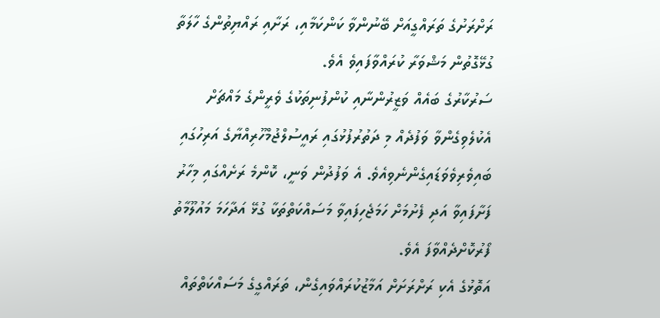ރަށްރަށުގެ ތަރައްގީއަށް ބޭނުންވާ ކަންކަމާއި، ރަށާއި ރައްޔިތުންގެ ހާލަތާ ގުޅޭގޮތުން މަޝްވަރާ ކުރައްވާފައިވެ އެވެ.
ސަރުކާރުގެ ބައެއް ވަޒީރުންނާއި ކުންފުނިތަކުގެ ވެރީންގެ މައްޗަށް އެކުލެވިގެންވާ ވަފުދެއް މި ދަތުރުފުޅުގައި ރައީސުލްޖުމްހޫރިއްޔާގެ އަރިހުގައި ބައިވެރިވެވަޑައިގެންނެވިއެވެ. އެ ވަފުދުން ވަނީ، ކޮންމެ ރަށެއްގައި މިހާރު ފަށާފައިވާ އަދި ފެށުމަށް ހަމަޖެހިފައިވާ މަސައްކަތްތަކާ ގުޅޭ އަދާހަމަ މައުލޫމާތު ފޯރުކޮށްދެއްވާފަ އެވެ.
އަތޮޅުގެ އެކި ރަށްރަށަށް އަމާޒުކުރައްވައިގެން، ތަރައްގީގެ މަސައްކަތްތައް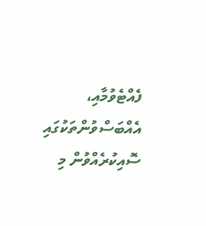ފެއްޓެވުމާއި، އެއްބަސްވުންތަކުގައި ސޮއިކުރެއްވުން މި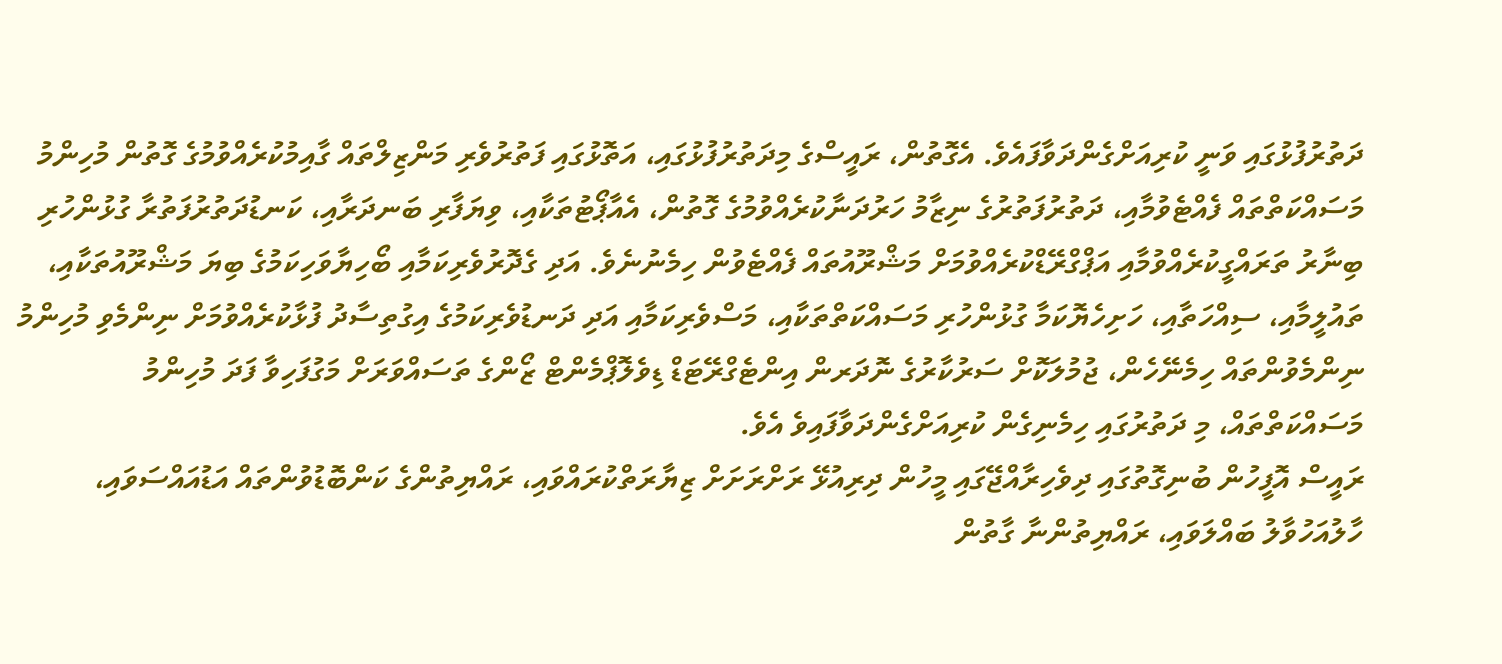ދަތުރުފުޅުގައި ވަނީ ކުރިއަށްގެންދަވާފައެވެ. އެގޮތުން، ރައީސްގެ މިދަތުރުފުޅުގައި، އަތޮޅުގައި ފަތުރުވެރި މަންޒިލްތައް ގާއިމުކުރެއްވުމުގެ ގޮތުން މުހިންމު މަސައްކަތްތައް ފެއްޓެވުމާއި، ދަތުރުފަތުރުގެ ނިޒާމު ހަރުދަނާކުރެއްވުމުގެ ގޮތުން، އެއާޕޯޓުތަކާއި، ވިޔަފާރި ބަނދަރާއި، ކަނޑުދަތުރުފަތުރާ ގުޅުންހުރި ބިނާރު ތަރައްގީކުރެއްވުމާއި އަޕްގްރޭޑްކުރެއްވުމަށް މަޝްރޫއުތައް ފެއްޓެވުން ހިމެނުނެވެ. އަދި ގެދޮރުވެރިކަމާއި ބޯހިޔާވަހިކަމުގެ ބިޔަ މަޝްރޫއުތަކާއި، ތައުލީމާއި، ސިއްހަތާއި، ހަށިހެޔޮކަމާ ގުޅުންހުރި މަސައްކަތްތަކާއި، މަސްވެރިކަމާއި އަދި ދަނޑުވެރިކަމުގެ އިގުތިސާދު ފުޅާކުރެއްވުމަށް ނިންމެވި މުހިންމު ނިންމެވުންތައް ހިމެނޭހެން، ޖުމުލަކޮށް ސަރުކާރުގެ ނޮދަރން އިންޓެގްރޭޓަޑް ޑިވެލޮޕްމެންޓް ޒޯންގެ ތަސައްވަރަށް މަގުފަހިވާ ފަދަ މުހިންމު މަސައްކަތްތައް، މި ދަތުރުގައި ހިމެނިގެން ކުރިއަށްގެންދަވާފައިވެ އެވެ.
ރައީސް އޮފީހުން ބުނިގޮތުގައި ދިވެހިރާއްޖޭގައި މީހުން ދިރިއުޅޭ ރަށްރަށަށް ޒިޔާރަތްކުރައްވައި، ރައްޔިތުންގެ ކަންބޮޑުވުންތައް އަޑުއައްސަވައި، ހާލުއަހުވާލު ބައްލަވައި، ރައްޔިތުންނާ ގާތުން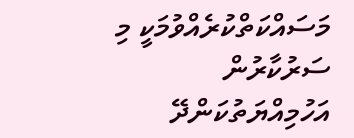މަސައްކަތްކުރެއްވުމަކީ މި ސަރުކާރުން އަހުމިއްޔަތުކަންދޭ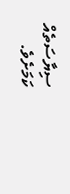ސިޔާސަތެއް ކަމަށެވެ.